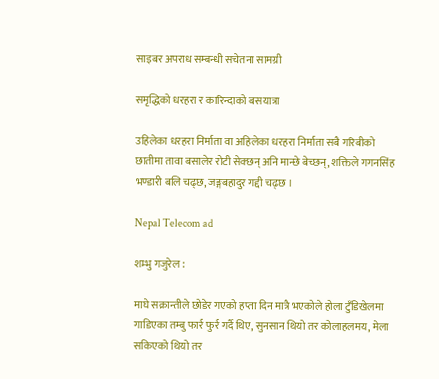साइबर अपराध सम्बन्धी सचेतना सामग्री

समृद्धिको धरहरा र कारिन्दाको बसयात्रा

उहिलेका धरहरा निर्माता वा अहिलेका धरहरा निर्माता सबै गरिबीको छातीमा तावा बसालेर रोटी सेक्छन् अनि मान्छे बेच्छन्, शक्तिले गगनसिंह भण्डारी बलि चढ्छ, जङ्गबहादुर गद्दी चढ्छ ।

Nepal Telecom ad

शम्भु गजुरेल :

माघे सक्रान्तीले छोडेर गएको हप्ता दिन मात्रै भएकोले होला टुँडिखेलमा गाडिएका तम्बु फार्र फुर्र गर्दै थिए, सुनसान थियो तर कोलाहलमय, मेला सकिएको थियो तर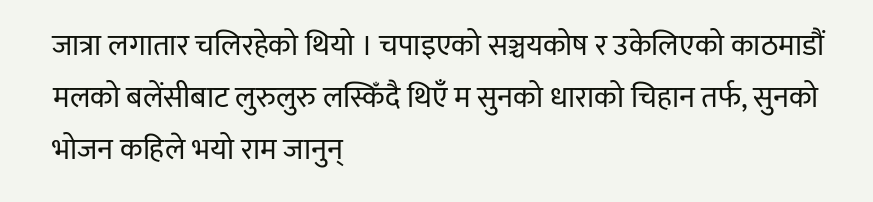जात्रा लगातार चलिरहेको थियो । चपाइएको सञ्चयकोष र उकेलिएको काठमाडौं मलको बलेंसीबाट लुरुलुरु लस्किँदै थिएँ म सुनको धाराको चिहान तर्फ, सुनको भोजन कहिले भयो राम जानुन्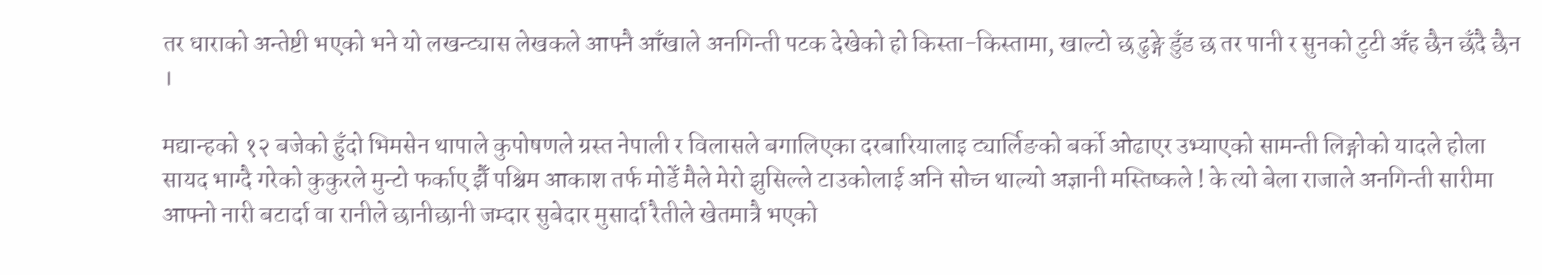तर धाराको अन्तेष्टी भएको भने यो लखन्ट्यास लेखकले आफ्नै आँखाले अनगिन्ती पटक देखेको हो किस्ता-किस्तामा, खाल्टो छ ढुङ्गे डुँड छ तर पानी र सुनको टुटी अँह छैन छँदै छैन ।

मद्यान्हको १२ बजेको हुँदो भिमसेन थापाले कुपोषणले ग्रस्त नेपाली र विलासले बगालिएका दरबारियालाइ ट्यार्लिङको बर्को ओढाएर उभ्याएको सामन्ती लिङ्गोको यादले होला सायद भाग्दै गरेको कुकुरले मुन्टो फर्काए झैँ पश्चिम आकाश तर्फ मोडेँ मैले मेरो झुसिल्ले टाउकोलाई अनि सोच्न थाल्यो अज्ञानी मस्तिष्कले ! के त्यो बेला राजाले अनगिन्ती सारीमा आफ्नो नारी बटार्दा वा रानीले छानीछानी जम्दार सुबेदार मुसार्दा रैतीले खेतमात्रै भएको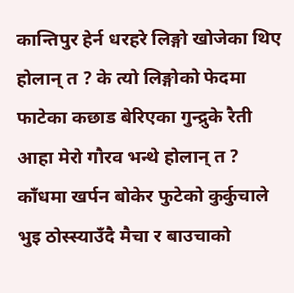कान्तिपुर हेर्न धरहरे लिङ्गो खोजेका थिए होलान् त ? के त्यो लिङ्गोको फेदमा फाटेका कछाड बेरिएका गुन्द्रुके रैती आहा मेरो गौरव भन्थे होलान् त ? काँधमा खर्पन बोकेर फुटेको कुर्कुचाले भुइ ठोस्स्याउँदै मैचा र बाउचाको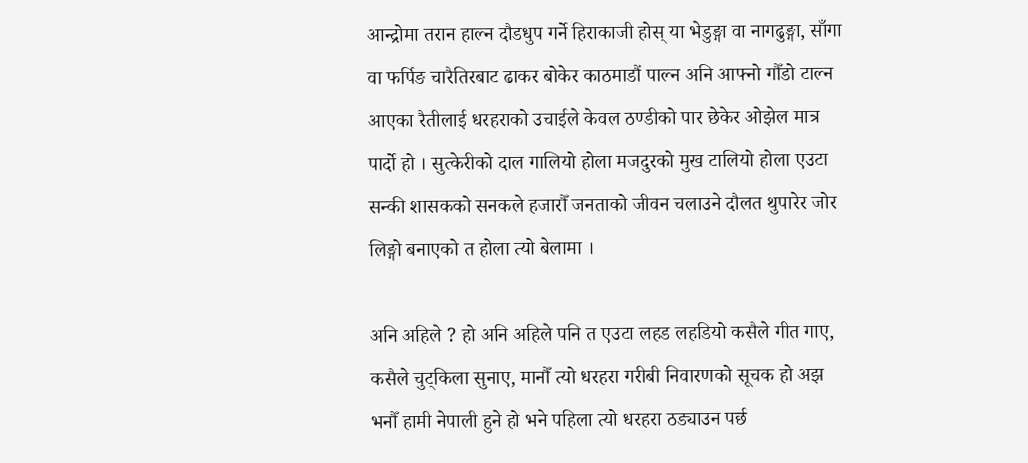आन्द्रोमा तरान हाल्न दौडधुप गर्ने हिराकाजी होस् या भेडुङ्गा वा नागढुङ्गा, साँगा वा फर्पिङ चारैतिरबाट ढाकर बोकेर काठमाडौं पाल्न अनि आफ्नो गौँडो टाल्न आएका रैतीलाई धरहराको उचाईले केवल ठण्डीको पार छेकेर ओझेल मात्र पार्दो हो । सुत्केरीको दाल गालियो होला मजदुरको मुख टालियो होला एउटा सन्की शासकको सनकले हजारौँ जनताको जीवन चलाउने दौलत थुपारेर जोर लिङ्गो बनाएको त होला त्यो बेलामा ।

अनि अहिले ? हो अनि अहिले पनि त एउटा लहड लहडियो कसैले गीत गाए, कसैले चुट्किला सुनाए, मानौँ त्यो धरहरा गरीबी निवारणको सूचक हो अझ भनौँ हामी नेपाली हुने हो भने पहिला त्यो धरहरा ठड्याउन पर्छ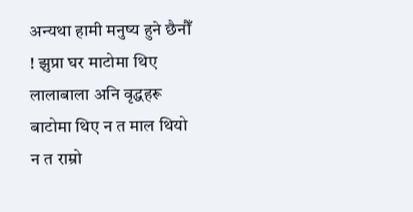अन्यथा हामी मनुष्य हुने छैनौँ ! झुप्रा घर माटोमा थिए लालाबाला अनि वृद्धहरू बाटोमा थिए न त माल थियो न त राम्रो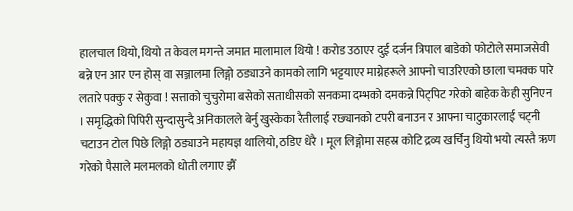हालचाल थियो, थियो त केवल मगन्ते जमात मालामाल थियो ! करोड उठाएर दुई दर्जन त्रिपाल बाडेको फोटोले समाजसेवी बन्ने एन आर एन होस् वा सञ्जालमा लिङ्गो ठड्याउने कामको लागि भट्टयाएर माग्नेहरूले आफ्नो चाउरिएको छाला चमक्क पारे लतारे पक्कु र सेकुवा ! सत्ताको चुचुरोमा बसेको सताधीसको सनकमा दम्भको दमकन्ने पिट्पिट गरेको बाहेक केही सुनिएन । समृद्धिको पिपिरी सुन्दासुन्दै अनिकालले बेर्नु खुस्केका रैतीलाई रछ्यानको टपरी बनाउन र आफ्ना चाटुकारलाई चट्नी चटाउन टोल पिछे लिङ्गो ठड्याउने महायज्ञ थालियो, ठडिए धेरै । मूल लिङ्गोमा सहस्र कोटि द्रव्य खर्चिनु थियो भयो त्यस्तै ऋण गरेको पैसाले मलमलको धोती लगाए झैँ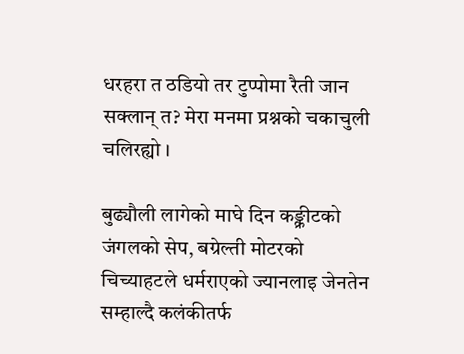धरहरा त ठडियो तर टुप्पोमा रैती जान सक्लान् त? मेरा मनमा प्रश्नको चकाचुली चलिरह्यो ।

बुढ्यौली लागेको माघे दिन कङ्क्रीटको जंगलको सेप, बग्रेल्ती मोटरको चिच्याहटले धर्मराएको ज्यानलाइ जेनतेन सम्हाल्दै कलंकीतर्फ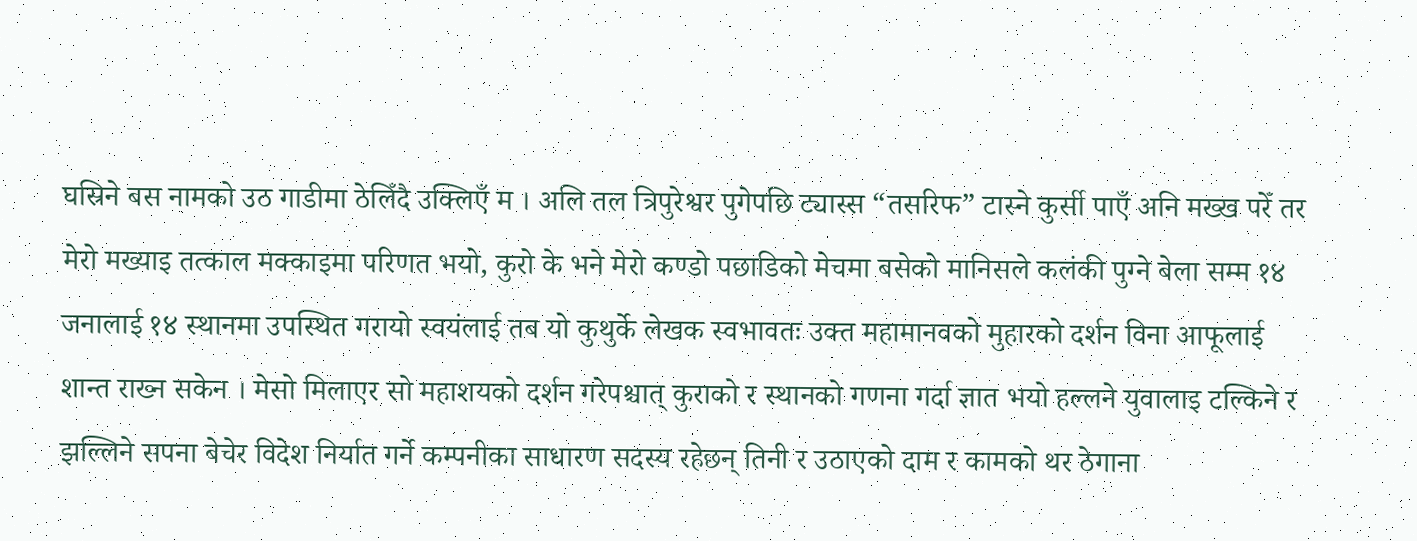घस्रिने बस नामको उठ गाडीमा ठेलिँदै उक्लिएँ म । अलि तल त्रिपुरेश्वर पुगेपछि ट्यास्स “तसरिफ” टास्ने कुर्सी पाएँ अनि मख्ख परेँ तर मेरो मख्याइ तत्काल मक्काइमा परिणत भयो, कुरो के भने मेरो कण्डो पछाडिको मेचमा बसेको मानिसले कलंकी पुग्ने बेला सम्म १४ जनालाई १४ स्थानमा उपस्थित गरायो स्वयंलाई तब यो कुथुर्के लेखक स्वभावतः उक्त महामानवको मुहारको दर्शन विना आफूलाई शान्त राख्न सकेन । मेसो मिलाएर सो महाशयको दर्शन गरेपश्चात् कुराको र स्थानको गणना गर्दा ज्ञात भयो हल्लने युवालाइ टल्किने र झल्लिने सपना बेचेर विदेश निर्यात गर्ने कम्पनीका साधारण सदस्य रहेछन् तिनी र उठाएको दाम र कामको थर ठेगाना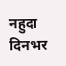नहुदा दिनभर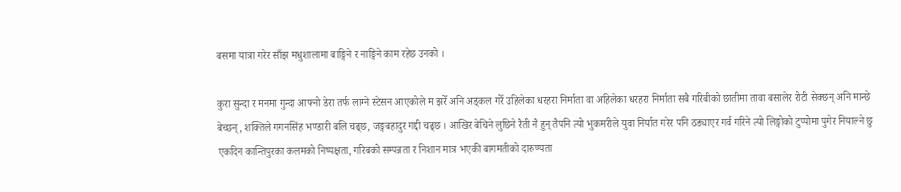बसमा यात्रा गरेर साँझ मधुशालामा बाङ्गिने र नाङ्गिने काम रहेछ उनको ।

कुरा सुन्दा र मनमा गुन्दा आफ्नो डेरा तर्फ लाग्ने स्टेसन आएकोले म झरेँ अनि अड्कल गरेँ उहिलेका धरहरा निर्माता वा अहिलेका धरहरा निर्माता सबै गरिबीको छातीमा तावा बसालेर रोटी सेक्छन् अनि मान्छे बेच्छन्, शक्तिले गगनसिंह भण्डारी बलि चढ्छ, जङ्गबहादुर गद्दी चढ्छ । आखिर बेचिने लुछिने रैती नै हुन् तैपनि त्यो भुकमरीले युवा निर्यात गरेर पनि ठड्याएर गर्व गरिने त्यो लिङ्गोको टुप्पोमा पुगेर नियाल्ने छु एकदिन कान्तिपुरका कलमको निष्पक्षता, गरिबको सम्पन्नता र निशान मात्र भएकी बागमतीको दारुण्यता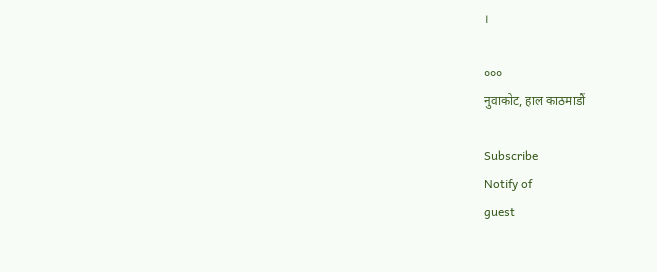।

०००
नुवाकोट, हाल काठमाडौं

Subscribe
Notify of
guest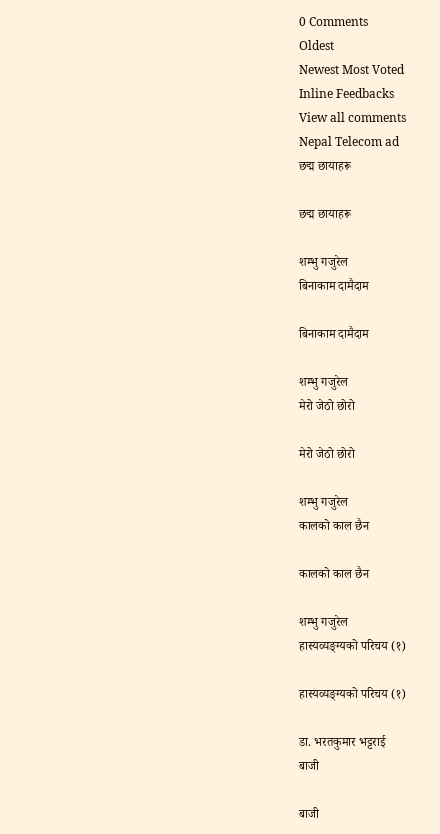0 Comments
Oldest
Newest Most Voted
Inline Feedbacks
View all comments
Nepal Telecom ad
छद्म छायाहरू

छद्म छायाहरू

शम्भु गजुरेल
बिनाकाम दामैदाम

बिनाकाम दामैदाम

शम्भु गजुरेल
मेरो जेठो छोरो

मेरो जेठो छोरो

शम्भु गजुरेल
कालको काल छैन

कालको काल छैन

शम्भु गजुरेल
हास्यव्यङ्ग्यको परिचय (१)

हास्यव्यङ्ग्यको परिचय (१)

डा. भरतकुमार भट्टराई
बाजी

बाजी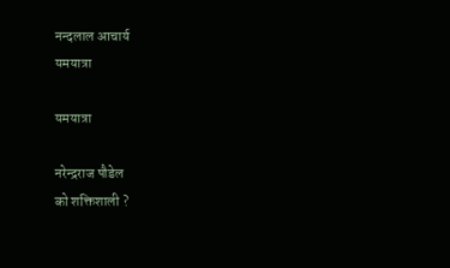नन्दलाल आचार्य
यमयात्रा

यमयात्रा

नरेन्द्रराज पौडेल
को शक्तिशाली ?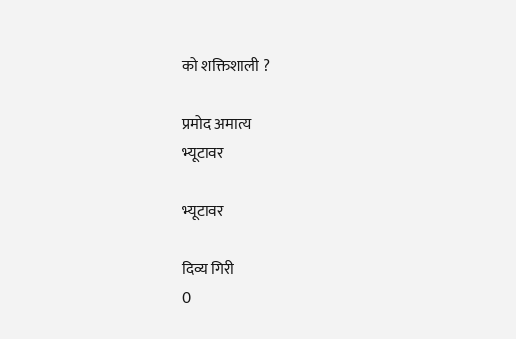को शक्तिशाली ?

प्रमोद अमात्य
भ्यूटावर

भ्यूटावर

दिव्य गिरी
0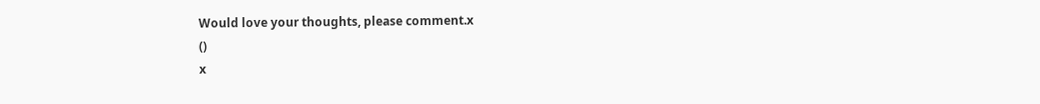Would love your thoughts, please comment.x
()
x